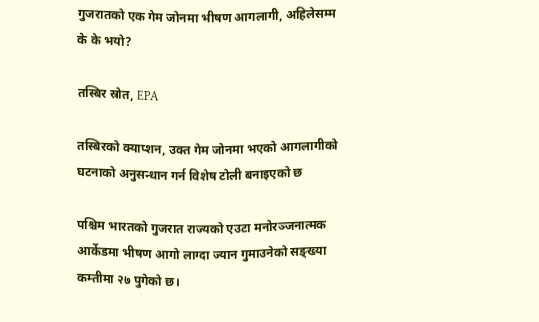गुजरातको एक गेम जोनमा भीषण आगलागी, अहिलेसम्म के के भयो?

तस्बिर स्रोत, EPA

तस्बिरको क्याप्शन, उक्त गेम जोनमा भएको आगलागीको घटनाको अनुसन्धान गर्न विशेष टोली बनाइएको छ

पश्चिम भारतको गुजरात राज्यको एउटा मनोरञ्जनात्मक आर्केडमा भीषण आगो लाग्दा ज्यान गुमाउनेको सङ्ख्या कम्तीमा २७ पुगेको छ।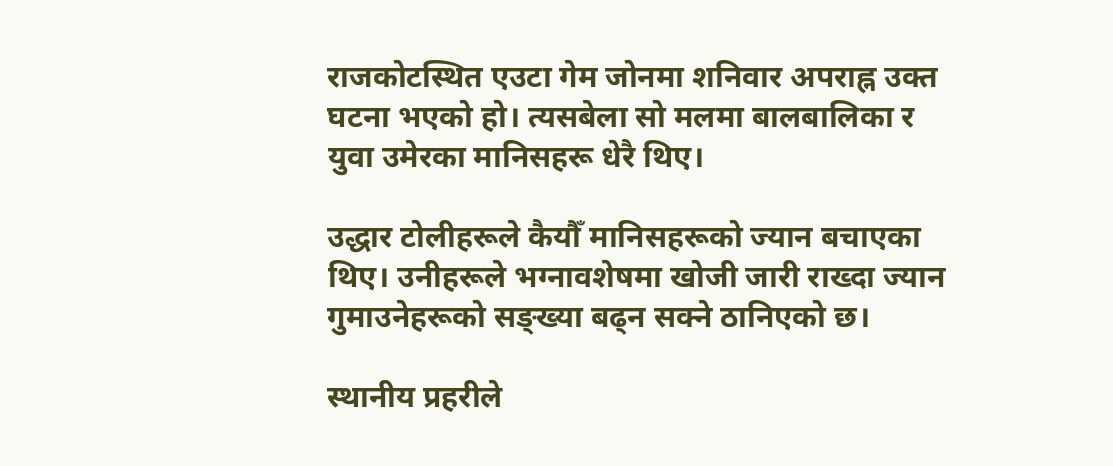राजकोटस्थित एउटा गेम जोनमा शनिवार अपराह्न उक्त घटना भएको हो। त्यसबेला सो मलमा बालबालिका र युवा उमेरका मानिसहरू धेरै थिए।

उद्धार टोलीहरूले कैयौँ मानिसहरूको ज्यान बचाएका थिए। उनीहरूले भग्नावशेषमा खोजी जारी राख्दा ज्यान गुमाउनेहरूको सङ्ख्या बढ्न सक्ने ठानिएको छ।

स्थानीय प्रहरीले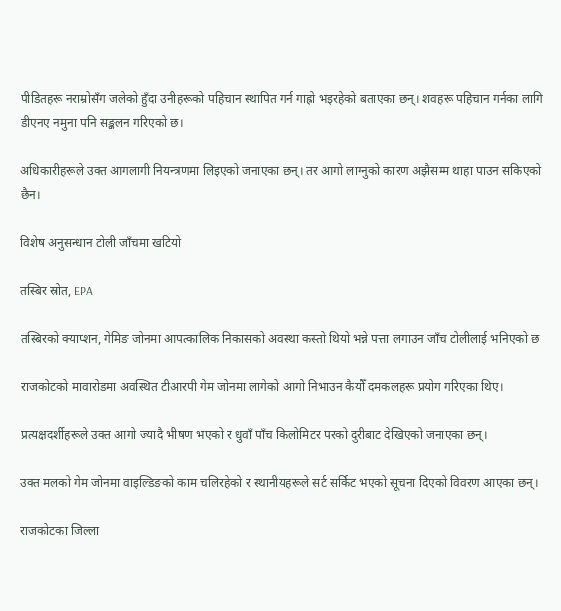पीडितहरू नराम्रोसँग जलेको हुँदा उनीहरूको पहिचान स्थापित गर्न गाह्रो भइरहेको बताएका छन्। शवहरू पहिचान गर्नका लागि डीएनए नमुना पनि सङ्कलन गरिएको छ।

अधिकारीहरूले उक्त आगलागी नियन्त्रणमा लिइएको जनाएका छन्। तर आगो लाग्नुको कारण अझैसम्म थाहा पाउन सकिएको छैन।

विशेष अनुसन्धान टोली जाँचमा खटियो

तस्बिर स्रोत, EPA

तस्बिरको क्याप्शन, गेमिङ जोनमा आपत्कालिक निकासको अवस्था कस्तो थियो भन्ने पत्ता लगाउन जाँच टोलीलाई भनिएको छ

राजकोटको मावारोडमा अवस्थित टीआरपी गेम जोनमा लागेको आगो निभाउन कैयौँ दमकलहरू प्रयोग गरिएका थिए।

प्रत्यक्षदर्शीहरूले उक्त आगो ज्यादै भीषण भएको र धुवाँ पाँच किलोमिटर परको दुरीबाट देखिएको जनाएका छन्।

उक्त मलको गेम जोनमा वाइल्डिङको काम चलिरहेको र स्थानीयहरूले सर्ट सर्किट भएको सूचना दिएको विवरण आएका छन्।

राजकोटका जिल्ला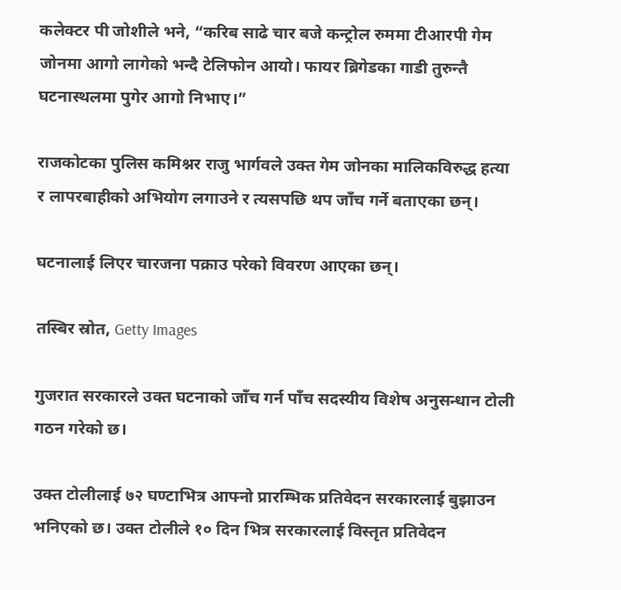कलेक्टर पी जोशीले भने, “करिब साढे चार बजे कन्ट्रोल रुममा टीआरपी गेम जोनमा आगो लागेको भन्दै टेलिफोन आयो। फायर ब्रिगेडका गाडी तुरुन्तै घटनास्थलमा पुगेर आगो निभाए।”

राजकोटका पुलिस कमिश्नर राजु भार्गवले उक्त गेम जोनका मालिकविरुद्ध हत्या र लापरबाहीको अभियोग लगाउने र त्यसपछि थप जाँच गर्ने बताएका छन्।

घटनालाई लिएर चारजना पक्राउ परेको विवरण आएका छन्।

तस्बिर स्रोत, Getty Images

गुजरात सरकारले उक्त घटनाको जाँच गर्न पाँच सदस्यीय विशेष अनुसन्धान टोली गठन गरेको छ।

उक्त टोलीलाई ७२ घण्टाभित्र आफ्नो प्रारम्भिक प्रतिवेदन सरकारलाई बुझाउन भनिएको छ। उक्त टोलीले १० दिन भित्र सरकारलाई विस्तृत प्रतिवेदन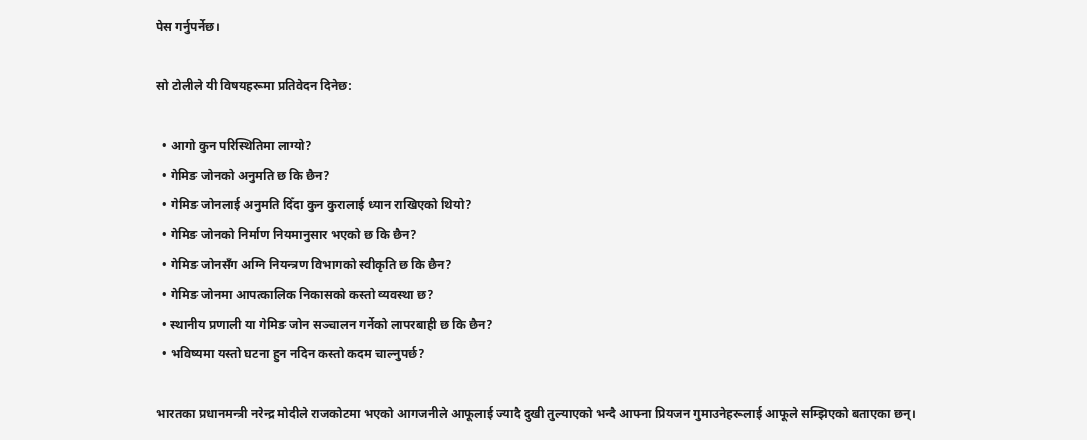पेस गर्नुपर्नेछ।

सो टोलीले यी विषयहरूमा प्रतिवेदन दिनेछ:

  • आगो कुन परिस्थितिमा लाग्यो?
  • गेमिङ जोनको अनुमति छ कि छैन?
  • गेमिङ जोनलाई अनुमति दिँदा कुन कुरालाई ध्यान राखिएको थियो?
  • गेमिङ जोनको निर्माण नियमानुसार भएको छ कि छैन?
  • गेमिङ जोनसँग अग्नि नियन्त्रण विभागको स्वीकृति छ कि छैन?
  • गेमिङ जोनमा आपत्कालिक निकासको कस्तो व्यवस्था छ?
  • स्थानीय प्रणाली या गेमिङ जोन सञ्चालन गर्नेको लापरबाही छ कि छैन?
  • भविष्यमा यस्तो घटना हुन नदिन कस्तो कदम चाल्नुपर्छ?

भारतका प्रधानमन्त्री नरेन्द्र मोदीले राजकोटमा भएको आगजनीले आफूलाई ज्यादै दुखी तुल्याएको भन्दै आफ्ना प्रियजन गुमाउनेहरूलाई आफूले सम्झिएको बताएका छन्।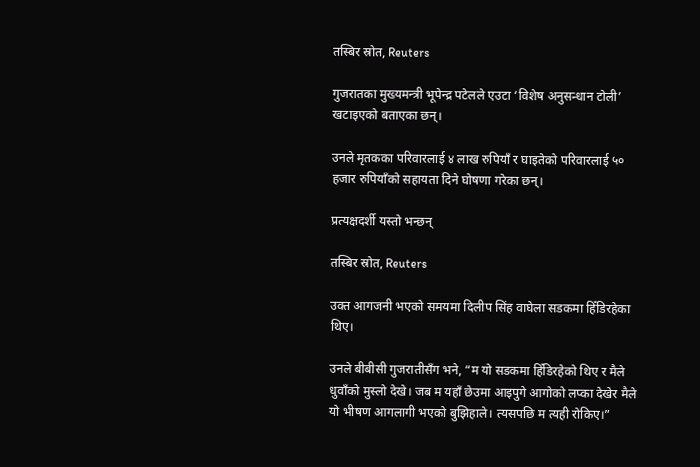तस्बिर स्रोत, Reuters

गुजरातका मुख्यमन्त्री भूपेन्द्र पटेलले एउटा ‘विशेष अनुसन्धान टोली’ खटाइएको बताएका छन्।

उनले मृतकका परिवारलाई ४ लाख रुपियाँ र घाइतेको परिवारलाई ५० हजार रुपियाँको सहायता दिने घोषणा गरेका छन्।

प्रत्यक्षदर्शी यस्तो भन्छन्

तस्बिर स्रोत, Reuters

उक्त आगजनी भएको समयमा दिलीप सिंह वाघेला सडकमा हिँडिरहेका थिए।

उनले बीबीसी गुजरातीसँग भने, “म यो सडकमा हिँडिरहेको थिए र मैले धुवाँको मुस्लो देखे। जब म यहाँ छेउमा आइपुगे आगोको लप्का देखेर मैले यो भीषण आगलागी भएको बुझिहाले। त्यसपछि म त्यही रोकिए।”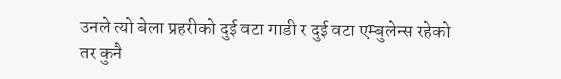उनले त्यो बेला प्रहरीको दुई वटा गाडी र दुई वटा एम्बुलेन्स रहेको तर कुनै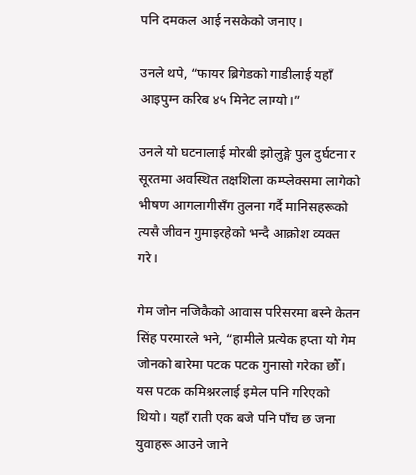पनि दमकल आई नसकेको जनाए।

उनले थपे, “फायर ब्रिगेडको गाडीलाई यहाँ आइपुग्न करिब ४५ मिनेट लाग्यो।”

उनले यो घटनालाई मोरबी झोलुङ्गे पुल दुर्घटना र सूरतमा अवस्थित तक्षशिला कम्प्लेक्समा लागेको भीषण आगलागीसँग तुलना गर्दै मानिसहरूको त्यसै जीवन गुमाइरहेको भन्दै आक्रोश व्यक्त गरे।

गेम जोन नजिकैको आवास परिसरमा बस्ने केतन सिंह परमारले भने, “हामीले प्रत्येक हप्ता यो गेम जोनको बारेमा पटक पटक गुनासो गरेका छौँ। यस पटक कमिश्नरलाई इमेल पनि गरिएको थियो। यहाँ राती एक बजे पनि पाँच छ जना युवाहरू आउने जाने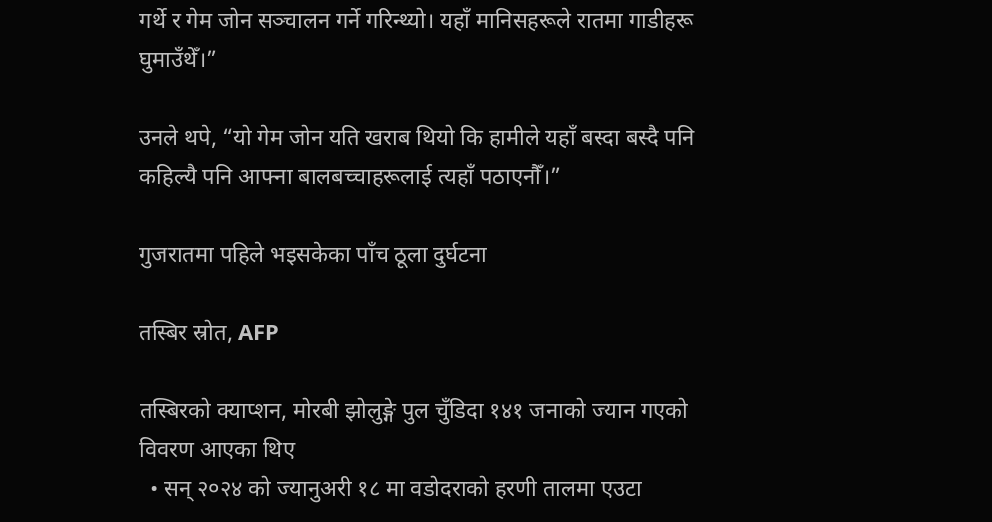गर्थे र गेम जोन सञ्चालन गर्ने गरिन्थ्यो। यहाँ मानिसहरूले रातमा गाडीहरू घुमाउँथेँ।”

उनले थपे, “यो गेम जोन यति खराब थियो कि हामीले यहाँ बस्दा बस्दै पनि कहिल्यै पनि आफ्ना बालबच्चाहरूलाई त्यहाँ पठाएनौँ।”

गुजरातमा पहिले भइसकेका पाँच ठूला दुर्घटना

तस्बिर स्रोत, AFP

तस्बिरको क्याप्शन, मोरबी झोलुङ्गे पुल चुँडिदा १४१ जनाको ज्यान गएको विवरण आएका थिए
  • सन् २०२४ को ज्यानुअरी १८ मा वडोदराको हरणी तालमा एउटा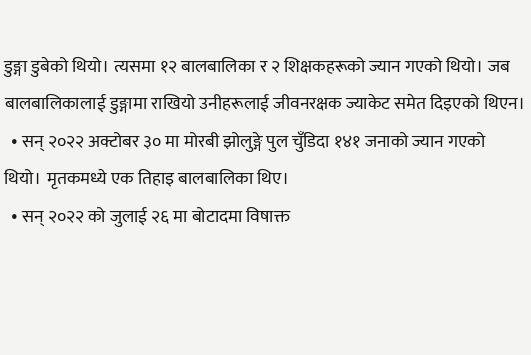डुङ्गा डुबेको थियो। त्यसमा १२ बालबालिका र २ शिक्षकहरूको ज्यान गएको थियो। जब बालबालिकालाई डुङ्गामा राखियो उनीहरूलाई जीवनरक्षक ज्याकेट समेत दिइएको थिएन।
  • सन् २०२२ अक्टोबर ३० मा मोरबी झोलुङ्गे पुल चुँडिदा १४१ जनाको ज्यान गएको थियो। मृतकमध्ये एक तिहाइ बालबालिका थिए।
  • सन् २०२२ को जुलाई २६ मा बोटादमा विषाक्त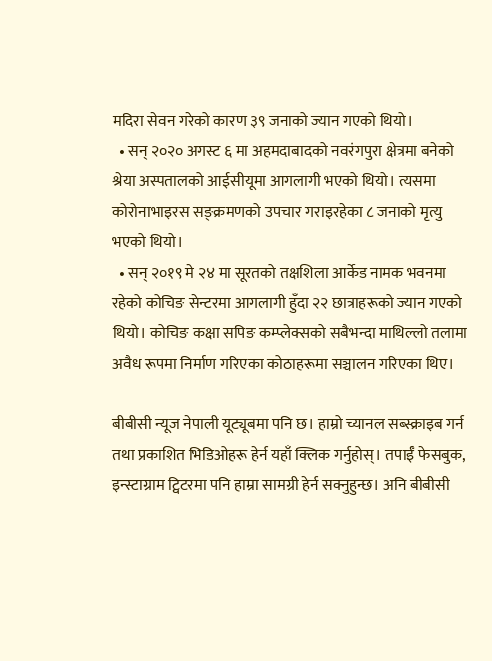मदिरा सेवन गरेको कारण ३९ जनाको ज्यान गएको थियो।
  • सन् २०२० अगस्ट ६ मा अहमदाबादको नवरंगपुरा क्षेत्रमा बनेको श्रेया अस्पतालको आईसीयूमा आगलागी भएको थियो। त्यसमा कोरोनाभाइरस सङ्क्रमणको उपचार गराइरहेका ८ जनाको मृत्यु भएको थियो।
  • सन् २०१९ मे २४ मा सूरतको तक्षशिला आर्केड नामक भवनमा रहेको कोचिङ सेन्टरमा आगलागी हुँदा २२ छात्राहरूको ज्यान गएको थियो। कोचिङ कक्षा सपिङ कम्प्लेक्सको सबैभन्दा माथिल्लो तलामा अवैध रूपमा निर्माण गरिएका कोठाहरूमा सञ्चालन गरिएका थिए।

बीबीसी न्यूज नेपाली यूट्यूबमा पनि छ। हाम्रो च्यानल सब्स्क्राइब गर्न तथा प्रकाशित भिडिओहरू हेर्न यहाँ क्लिक गर्नुहोस्। तपाईँ फेसबुक, इन्स्टाग्राम ट्विटरमा पनि हाम्रा सामग्री हेर्न सक्नुहुन्छ। अनि बीबीसी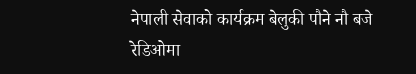नेपाली सेवाको कार्यक्रम बेलुकी पौने नौ बजे रेडिओमा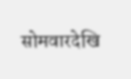सोमवारदेखि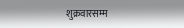शुक्रवारसम्म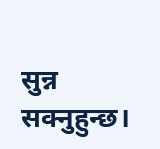सुन्न सक्नुहुन्छ।